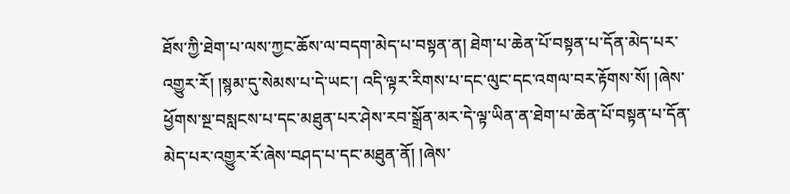ཐོས་ཀྱི་ཐེག་པ་ལས་ཀྱང་ཆོས་ལ་བདག་མེད་པ་བསྟན་ན། ཐེག་པ་ཆེན་པོ་བསྟན་པ་དོན་མེད་པར་འགྱུར་རོ། །སྙམ་དུ་སེམས་པ་དེ་ཡང་། འདི་ལྟར་རིགས་པ་དང་ལུང་དང་འགལ་བར་རྟོགས་སོ། །ཞེས་ཕྱོགས་སྔ་བསླངས་པ་དང་མཐུན་པར་ཤེས་རབ་སྒྲོན་མར་དེ་ལྟ་ཡིན་ན་ཐེག་པ་ཆེན་པོ་བསྟན་པ་དོན་མེད་པར་འགྱུར་རོ་ཞེས་བཤད་པ་དང་མཐུན་ནོ། །ཞེས་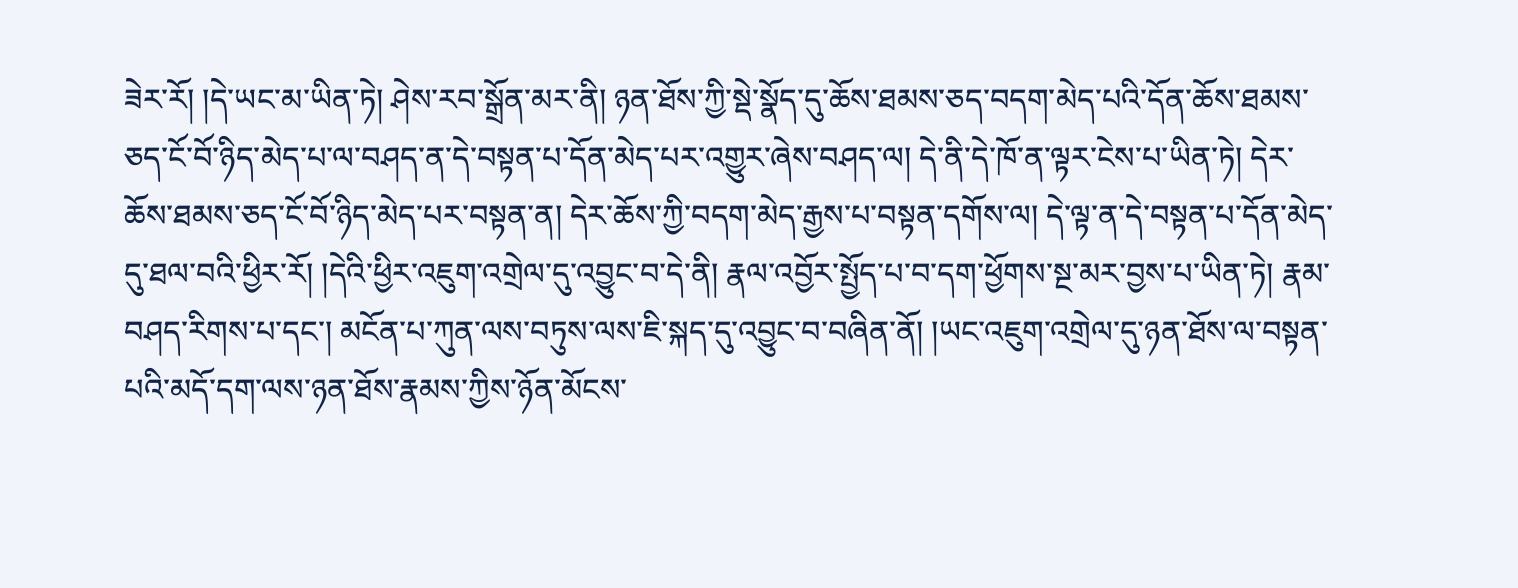ཟེར་རོ། །དེ་ཡང་མ་ཡིན་ཏེ། ཤེས་རབ་སྒྲོན་མར་ནི། ཉན་ཐོས་ཀྱི་སྡེ་སྣོད་དུ་ཆོས་ཐམས་ཅད་བདག་མེད་པའི་དོན་ཆོས་ཐམས་ཅད་ངོ་བོ་ཉིད་མེད་པ་ལ་བཤད་ན་དེ་བསྟན་པ་དོན་མེད་པར་འགྱུར་ཞེས་བཤད་ལ། དེ་ནི་དེ་ཁོ་ན་ལྟར་ངེས་པ་ཡིན་ཏེ། དེར་ཆོས་ཐམས་ཅད་ངོ་བོ་ཉིད་མེད་པར་བསྟན་ན། དེར་ཆོས་ཀྱི་བདག་མེད་རྒྱས་པ་བསྟན་དགོས་ལ། དེ་ལྟ་ན་དེ་བསྟན་པ་དོན་མེད་དུ་ཐལ་བའི་ཕྱིར་རོ། །དེའི་ཕྱིར་འཇུག་འགྲེལ་དུ་འབྱུང་བ་དེ་ནི། རྣལ་འབྱོར་སྤྱོད་པ་བ་དག་ཕྱོགས་སྔ་མར་བྱས་པ་ཡིན་ཏེ། རྣམ་བཤད་རིགས་པ་དང་། མངོན་པ་ཀུན་ལས་བཏུས་ལས་ཇི་སྐད་དུ་འབྱུང་བ་བཞིན་ནོ། །ཡང་འཇུག་འགྲེལ་དུ་ཉན་ཐོས་ལ་བསྟན་པའི་མདོ་དག་ལས་ཉན་ཐོས་རྣམས་ཀྱིས་ཉོན་མོངས་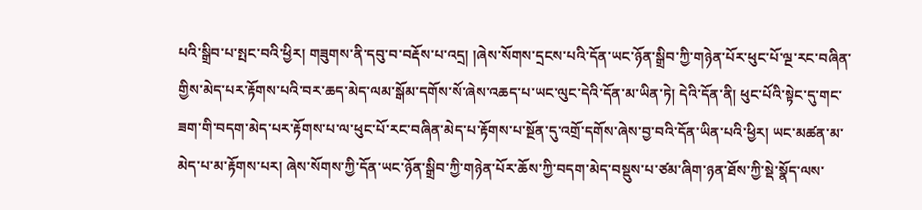པའི་སྒྲིབ་པ་སྤང་བའི་ཕྱིར། གཟུགས་ནི་དབུ་བ་བརྡོས་པ་འདྲ། །ཞེས་སོགས་དྲངས་པའི་དོན་ཡང་ཉོན་སྒྲིབ་ཀྱི་གཉེན་པོར་ཕུང་པོ་ལྔ་རང་བཞིན་གྱིས་མེད་པར་རྟོགས་པའི་བར་ཆད་མེད་ལམ་སྒོམ་དགོས་སོ་ཞེས་འཆད་པ་ཡང་ལུང་དེའི་དོན་མ་ཡིན་ཏེ། དེའི་དོན་ནི། ཕུང་པོའི་སྟེང་དུ་གང་ཟག་གི་བདག་མེད་པར་རྟོགས་པ་ལ་ཕུང་པོ་རང་བཞིན་མེད་པ་རྟོགས་པ་སྔོན་དུ་འགྲོ་དགོས་ཞེས་བྱ་བའི་དོན་ཡིན་པའི་ཕྱིར། ཡང་མཚན་མ་མེད་པ་མ་རྟོགས་པར། ཞེས་སོགས་ཀྱི་དོན་ཡང་ཉོན་སྒྲིབ་ཀྱི་གཉེན་པོར་ཆོས་ཀྱི་བདག་མེད་བསྡུས་པ་ཙམ་ཞིག་ཉན་ཐོས་ཀྱི་སྡེ་སྣོད་ལས་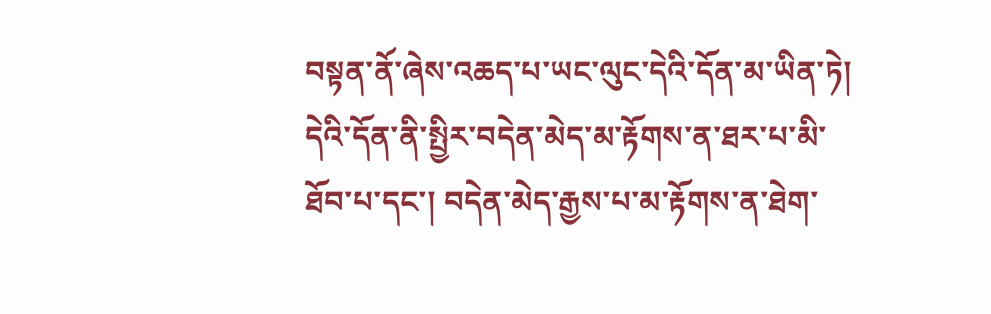བསྟན་ནོ་ཞེས་འཆད་པ་ཡང་ལུང་དེའི་དོན་མ་ཡིན་ཏེ། དེའི་དོན་ནི་སྤྱིར་བདེན་མེད་མ་རྟོགས་ན་ཐར་པ་མི་ཐོབ་པ་དང་། བདེན་མེད་རྒྱས་པ་མ་རྟོགས་ན་ཐེག་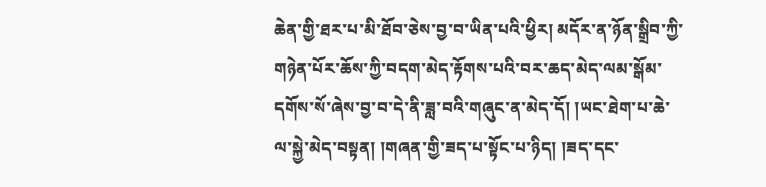ཆེན་གྱི་ཐར་པ་མི་ཐོབ་ཅེས་བྱ་བ་ཡིན་པའི་ཕྱིར། མདོར་ན་ཉོན་སྒྲིབ་ཀྱི་གཉེན་པོར་ཆོས་ཀྱི་བདག་མེད་རྟོགས་པའི་བར་ཆད་མེད་ལམ་སྒོམ་དགོས་སོ་ཞེས་བྱ་བ་དེ་ནི་ཟླ་བའི་གཞུང་ན་མེད་དོ། །ཡང་ཐེག་པ་ཆེ་ལ་སྐྱེ་མེད་བསྟན། །གཞན་གྱི་ཟད་པ་སྟོང་པ་ཉིད། །ཟད་དང་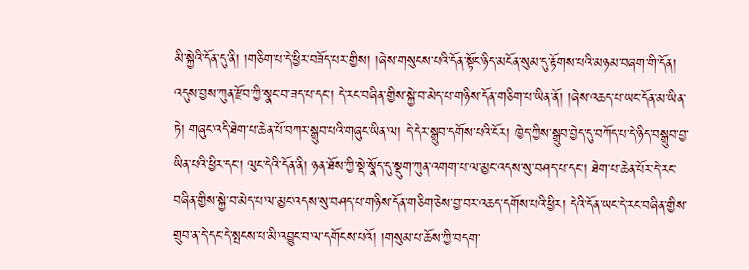མི་སྐྱེའི་དོན་དུ་ནི། །གཅིག་པ་དེ་ཕྱིར་བཟོད་པར་གྱིས། །ཞེས་གསུངས་པའི་དོན་སྟོང་ཉིད་མངོན་སུམ་དུ་རྟོགས་པའི་མཉམ་བཞག་གི་དོན། འདུས་བྱས་ཀུན་རྫོབ་ཀྱི་སྣང་བ་ཟད་པ་དང་། དེ་རང་བཞིན་གྱིས་སྐྱེ་བ་མེད་པ་གཉིས་དོན་གཅིག་པ་ཡིན་ནོ། །ཞེས་འཆད་པ་ཡང་དོན་མ་ཡིན་ཏེ། གཞུང་འདི་ཐེག་པ་ཆེན་པོ་བཀར་སྒྲུབ་པའི་གཞུང་ཡིན་ལ། དེ་དེར་སྒྲུབ་དགོས་པའི་ངོར། ཁྱེད་ཀྱིས་སྒྲུབ་བྱེད་དུ་བཀོད་པ་དེ་ཉིད་བསྒྲུབ་བྱ་ཡིན་པའི་ཕྱིར་དང་། ལུང་དེའི་དོན་ནི། ཉན་ཐོས་ཀྱི་སྡེ་སྣོད་དུ་སྡུག་ཀུན་འགག་པ་ལ་མྱང་འདས་སུ་བཤད་པ་དང་། ཐེག་པ་ཆེན་པོར་དེ་རང་བཞིན་གྱིས་སྐྱེ་བ་མེད་པ་ལ་མྱང་འདས་སུ་བཤད་པ་གཉིས་དོན་གཅིག་ཅེས་བྱ་བར་འཆད་དགོས་པའི་ཕྱིར། དེའི་དོན་ཡང་དེ་རང་བཞིན་གྱིས་གྲུབ་ན་དེ་དང་དེ་སྤངས་པ་མི་འབྱུང་བ་ལ་དགོངས་པའོ། །གསུམ་པ་ཆོས་ཀྱི་བདག་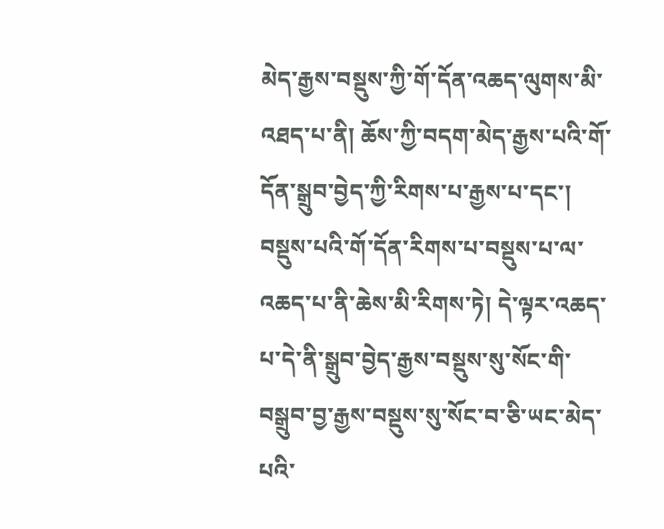མེད་རྒྱས་བསྡུས་ཀྱི་གོ་དོན་འཆད་ལུགས་མི་འཐད་པ་ནི། ཆོས་ཀྱི་བདག་མེད་རྒྱས་པའི་གོ་དོན་སྒྲུབ་བྱེད་ཀྱི་རིགས་པ་རྒྱས་པ་དང་། བསྡུས་པའི་གོ་དོན་རིགས་པ་བསྡུས་པ་ལ་འཆད་པ་ནི་ཆེས་མི་རིགས་ཏེ། དེ་ལྟར་འཆད་པ་དེ་ནི་སྒྲུབ་བྱེད་རྒྱས་བསྡུས་སུ་སོང་གི་བསྒྲུབ་བྱ་རྒྱས་བསྡུས་སུ་སོང་བ་ཅི་ཡང་མེད་པའི་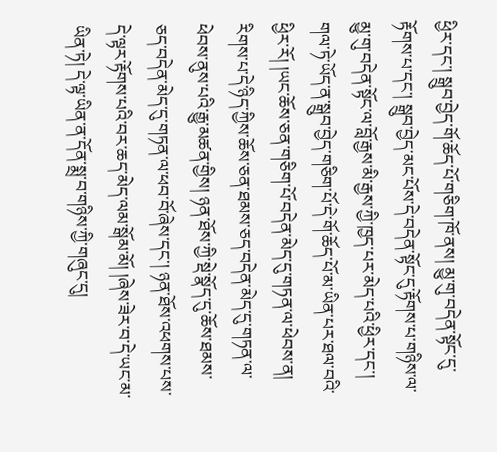ཕྱིར་དང་། སྒྲུབ་བྱེད་གོ་ཆོད་པོ་གཅིག་ཁོ་ནས། མྱུ་གུ་བདེན་སྟོང་དུ་རྟོགས་པ་དང་། སྒྲུབ་བྱེད་མང་པོས་དེ་བདེན་སྟོང་དུ་རྟོགས་པ་གཉིས་ལ་མྱུ་གུ་བདེན་སྟོང་ལ་བློ་རྒྱས་མི་རྒྱས་ཀྱི་ཁྱད་པར་མེད་པའི་ཕྱིར་དང་། གལ་ཏེ་ཡོད་ན་སྒྲུབ་བྱེད་གཅིག་པོ་དེ་གོ་ཆོད་པོ་མ་ཡིན་པར་ཐལ་བའི་ཕྱིར་རོ། །ཡང་ཆོས་ཅན་གཅིག་པོ་བདེན་མེད་དུ་གཏན་ལ་ཕེབས་ན། རིགས་པ་དེ་ཉིད་ཀྱིས་ཆོས་ཅན་ཐམས་ཅད་བདེན་མེད་དུ་གཏན་ལ་ཕེབས་ནུས་པའི་རྒྱུ་མཚན་གྱིས། ཉན་ཐོས་ཀྱི་སྡེ་སྣོད་དུ་ཆོས་ཐམས་ཅད་བདེན་མེད་དུ་གཏན་ལ་ཕབ་བོ་ཞེས་དང་། ཉན་ཐོས་འཕགས་པས་དེ་ལྟར་རྟོགས་པའི་བར་ཆད་མེད་ལམ་སྒོམ་མོ། །ཞེས་ཟེར་བ་དེ་ཡང་མ་ཡིན་ཏེ། དེ་ལྟ་ཡིན་ན་དོན་སྨྲ་བ་གཉིས་ཀྱི་གཞུང་དུ།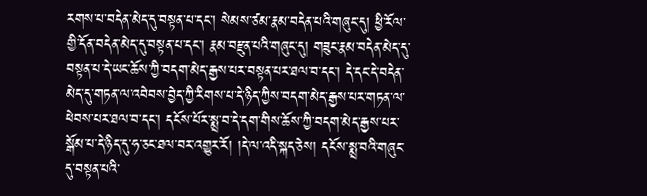རགས་པ་བདེན་མེད་དུ་བསྟན་པ་དང་། སེམས་ཙམ་རྣམ་བདེན་པའི་གཞུང་དུ། ཕྱི་རོལ་གྱི་དོན་བདེན་མེད་དུ་བསྟན་པ་དང་། རྣམ་བརྫུན་པའི་གཞུང་དུ། གཟུང་རྣམ་བདེན་མེད་དུ་བསྟན་པ་དེ་ཡང་ཆོས་ཀྱི་བདག་མེད་རྒྱས་པར་བསྟན་པར་ཐལ་བ་དང་། དེ་དང་དེ་བདེན་མེད་དུ་གཏན་ལ་འབེབས་བྱེད་ཀྱི་རིགས་པ་དེ་ཉིད་ཀྱིས་བདག་མེད་རྒྱས་པར་གཏན་ལ་ཕེབས་པར་ཐལ་བ་དང་། དངོས་པོར་སྨྲ་བ་དེ་དག་གིས་ཆོས་ཀྱི་བདག་མེད་རྒྱས་པར་སྒོམ་པ་དེ་ཉིད་དུ་ཧ་ཅང་ཐལ་བར་འགྱུར་རོ། །དེ་ལ་འདི་སྐད་ཅེས། དངོས་སྨྲ་བའི་གཞུང་དུ་བསྟན་པའི་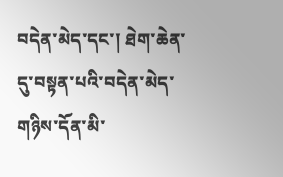བདེན་མེད་དང་། ཐེག་ཆེན་དུ་བསྟན་པའི་བདེན་མེད་གཉིས་དོན་མི་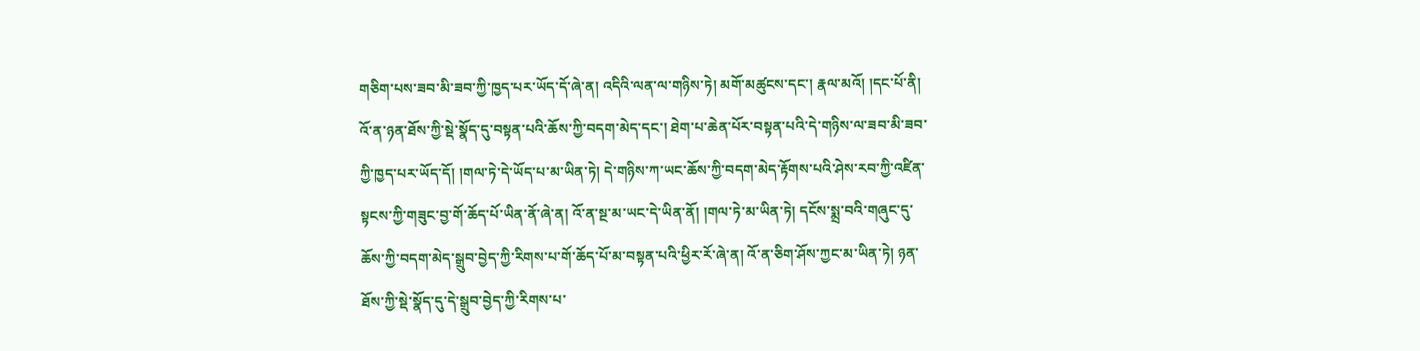གཅིག་པས་ཟབ་མི་ཟབ་ཀྱི་ཁྱད་པར་ཡོད་དོ་ཞེ་ན། འདིའི་ལན་ལ་གཉིས་ཏེ། མགོ་མཚུངས་དང་། རྣལ་མའོ། །དང་པོ་ནི། འོ་ན་ཉན་ཐོས་ཀྱི་སྡེ་སྣོད་དུ་བསྟན་པའི་ཆོས་ཀྱི་བདག་མེད་དང་། ཐེག་པ་ཆེན་པོར་བསྟན་པའི་དེ་གཉིས་ལ་ཟབ་མི་ཟབ་ཀྱི་ཁྱད་པར་ཡོད་དོ། །གལ་ཏེ་དེ་ཡོད་པ་མ་ཡིན་ཏེ། དེ་གཉིས་ཀ་ཡང་ཆོས་ཀྱི་བདག་མེད་རྟོགས་པའི་ཤེས་རབ་ཀྱི་འཛིན་སྟངས་ཀྱི་གཟུང་བྱ་གོ་ཆོད་པོ་ཡིན་ནོ་ཞེ་ན། འོ་ན་སྔ་མ་ཡང་དེ་ཡིན་ནོ། །གལ་ཏེ་མ་ཡིན་ཏེ། དངོས་སྨྲ་བའི་གཞུང་དུ་ཆོས་ཀྱི་བདག་མེད་སྒྲུབ་བྱེད་ཀྱི་རིགས་པ་གོ་ཆོད་པོ་མ་བསྟན་པའི་ཕྱིར་རོ་ཞེ་ན། འོ་ན་ཅིག་ཤོས་ཀྱང་མ་ཡིན་ཏེ། ཉན་ཐོས་ཀྱི་སྡེ་སྣོད་དུ་དེ་སྒྲུབ་བྱེད་ཀྱི་རིགས་པ་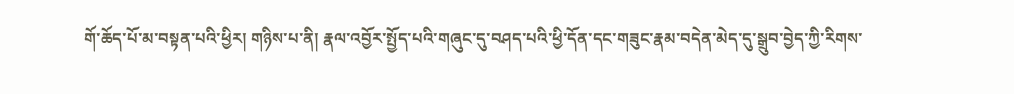གོ་ཆོད་པོ་མ་བསྟན་པའི་ཕྱིར། གཉིས་པ་ནི། རྣལ་འབྱོར་སྤྱོད་པའི་གཞུང་དུ་བཤད་པའི་ཕྱི་དོན་དང་གཟུང་རྣམ་བདེན་མེད་དུ་སྒྲུབ་བྱེད་ཀྱི་རིགས་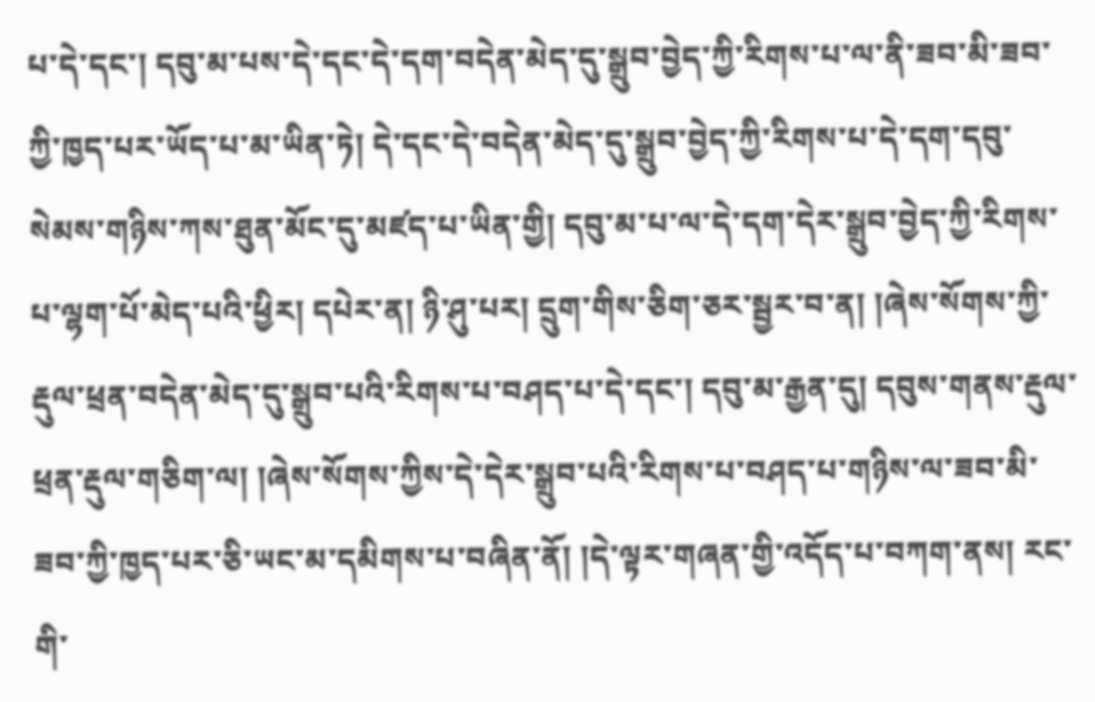པ་དེ་དང་། དབུ་མ་པས་དེ་དང་དེ་དག་བདེན་མེད་དུ་སྒྲུབ་བྱེད་ཀྱི་རིགས་པ་ལ་ནི་ཟབ་མི་ཟབ་ཀྱི་ཁྱད་པར་ཡོད་པ་མ་ཡིན་ཏེ། དེ་དང་དེ་བདེན་མེད་དུ་སྒྲུབ་བྱེད་ཀྱི་རིགས་པ་དེ་དག་དབུ་སེམས་གཉིས་ཀས་ཐུན་མོང་དུ་མཛད་པ་ཡིན་གྱི། དབུ་མ་པ་ལ་དེ་དག་དེར་སྒྲུབ་བྱེད་ཀྱི་རིགས་པ་ལྷག་པོ་མེད་པའི་ཕྱིར། དཔེར་ན། ཉི་ཤུ་པར། དྲུག་གིས་ཅིག་ཅར་སྦྱར་བ་ན། །ཞེས་སོགས་ཀྱི་རྡུལ་ཕྲན་བདེན་མེད་དུ་སྒྲུབ་པའི་རིགས་པ་བཤད་པ་དེ་དང་། དབུ་མ་རྒྱན་དུ། དབུས་གནས་རྡུལ་ཕྲན་རྡུལ་གཅིག་ལ། །ཞེས་སོགས་ཀྱིས་དེ་དེར་སྒྲུབ་པའི་རིགས་པ་བཤད་པ་གཉིས་ལ་ཟབ་མི་ཟབ་ཀྱི་ཁྱད་པར་ཅི་ཡང་མ་དམིགས་པ་བཞིན་ནོ། །དེ་ལྟར་གཞན་གྱི་འདོད་པ་བཀག་ནས། རང་གི་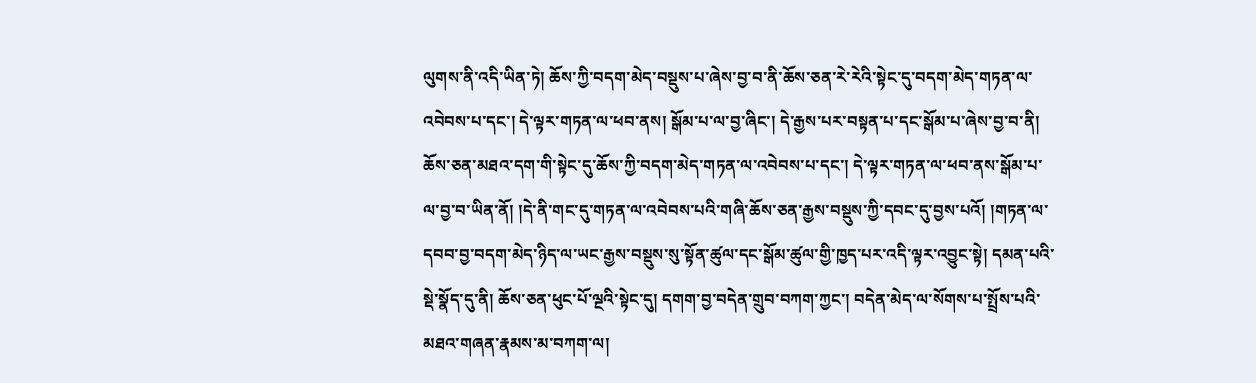ལུགས་ནི་འདི་ཡིན་ཏེ། ཆོས་ཀྱི་བདག་མེད་བསྡུས་པ་ཞེས་བྱ་བ་ནི་ཆོས་ཅན་རེ་རེའི་སྟེང་དུ་བདག་མེད་གཏན་ལ་འབེབས་པ་དང་། དེ་ལྟར་གཏན་ལ་ཕབ་ནས། སྒོམ་པ་ལ་བྱ་ཞིང་། དེ་རྒྱས་པར་བསྟན་པ་དང་སྒོམ་པ་ཞེས་བྱ་བ་ནི། ཆོས་ཅན་མཐའ་དག་གི་སྟེང་དུ་ཆོས་ཀྱི་བདག་མེད་གཏན་ལ་འབེབས་པ་དང་། དེ་ལྟར་གཏན་ལ་ཕབ་ནས་སྒོམ་པ་ལ་བྱ་བ་ཡིན་ནོ། །དེ་ནི་གང་དུ་གཏན་ལ་འབེབས་པའི་གཞི་ཆོས་ཅན་རྒྱས་བསྡུས་ཀྱི་དབང་དུ་བྱས་པའོ། །གཏན་ལ་དབབ་བྱ་བདག་མེད་ཉིད་ལ་ཡང་རྒྱས་བསྡུས་སུ་སྟོན་ཚུལ་དང་སྒོམ་ཚུལ་གྱི་ཁྱད་པར་འདི་ལྟར་འབྱུང་སྟེ། དམན་པའི་སྡེ་སྣོད་དུ་ནི། ཆོས་ཅན་ཕུང་པོ་ལྔའི་སྟེང་དུ། དགག་བྱ་བདེན་གྲུབ་བཀག་ཀྱང་། བདེན་མེད་ལ་སོགས་པ་སྤྲོས་པའི་མཐའ་གཞན་རྣམས་མ་བཀག་ལ།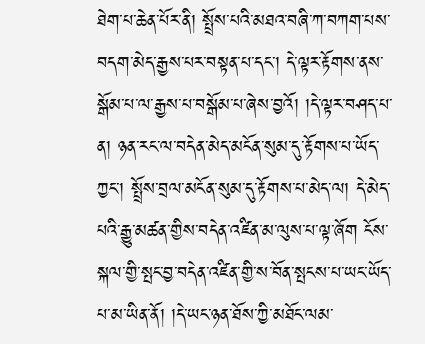ཐེག་པ་ཆེན་པོར་ནི། སྤྲོས་པའི་མཐའ་བཞི་ཀ་བཀག་པས་བདག་མེད་རྒྱས་པར་བསྟན་པ་དང་། དེ་ལྟར་རྟོགས་ནས་སྒོམ་པ་ལ་རྒྱས་པ་བསྒོམ་པ་ཞེས་བྱའོ། །དེ་ལྟར་བཤད་པ་ན། ཉན་རང་ལ་བདེན་མེད་མངོན་སུམ་དུ་རྟོགས་པ་ཡོད་ཀྱང་། སྤྲོས་བྲལ་མངོན་སུམ་དུ་རྟོགས་པ་མེད་ལ། དེ་མེད་པའི་རྒྱུ་མཚན་གྱིས་བདེན་འཛིན་མ་ལུས་པ་ལྟ་ཞོག ངོས་སྐལ་གྱི་སྤང་བྱ་བདེན་འཛིན་གྱི་ས་བོན་སྤངས་པ་ཡང་ཡོད་པ་མ་ཡིན་ནོ། །དེ་ཡང་ཉན་ཐོས་ཀྱི་མཐོང་ལམ་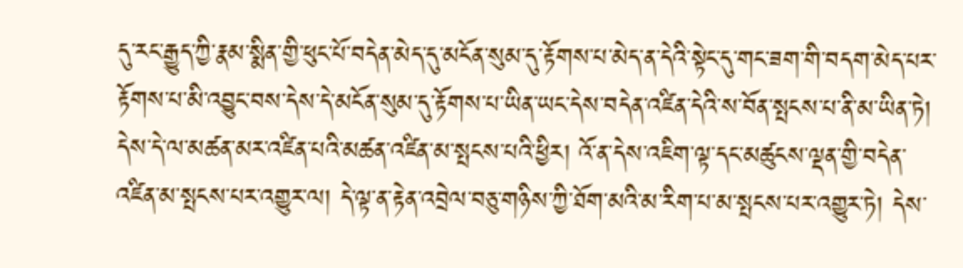དུ་རང་རྒྱུད་ཀྱི་རྣམ་སྨིན་གྱི་ཕུང་པོ་བདེན་མེད་དུ་མངོན་སུམ་དུ་རྟོགས་པ་མེད་ན་དེའི་སྟེང་དུ་གང་ཟག་གི་བདག་མེད་པར་རྟོགས་པ་མི་འབྱུང་བས་དེས་དེ་མངོན་སུམ་དུ་རྟོགས་པ་ཡིན་ཡང་དེས་བདེན་འཛིན་དེའི་ས་བོན་སྤངས་པ་ནི་མ་ཡིན་ཏེ། དེས་དེ་ལ་མཚན་མར་འཛིན་པའི་མཚན་འཛིན་མ་སྤངས་པའི་ཕྱིར། འོ་ན་དེས་འཇིག་ལྟ་དང་མཚུངས་ལྡན་གྱི་བདེན་འཛིན་མ་སྤངས་པར་འགྱུར་ལ། དེ་ལྟ་ན་རྟེན་འབྲེལ་བཅུ་གཉིས་ཀྱི་ཐོག་མའི་མ་རིག་པ་མ་སྤངས་པར་འགྱུར་ཏེ། དེས་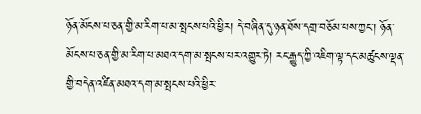ཉོན་མོངས་པ་ཅན་གྱི་མ་རིག་པ་མ་སྤངས་པའི་ཕྱིར། དེ་བཞིན་དུ་ཉན་ཐོས་དགྲ་བཅོམ་པས་ཀྱང་། ཉོན་མོངས་པ་ཅན་གྱི་མ་རིག་པ་མཐའ་དག་མ་སྤངས་པར་འགྱུར་ཏེ། རང་རྒྱུད་ཀྱི་འཇིག་ལྟ་དང་མཚུངས་ལྡན་གྱི་བདེན་འཛིན་མཐའ་དག་མ་སྤངས་པའི་ཕྱིར་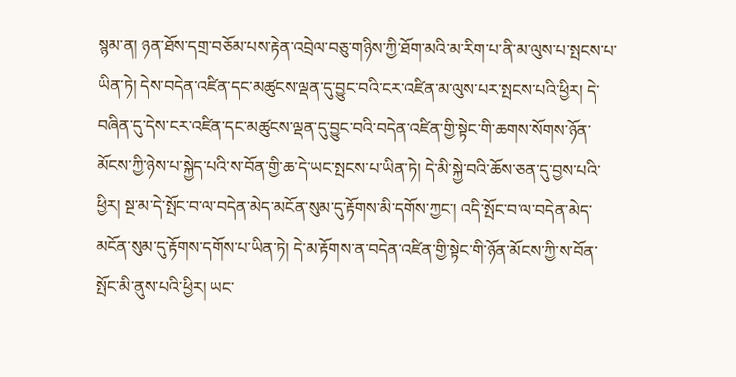སྙམ་ན། ཉན་ཐོས་དགྲ་བཅོམ་པས་རྟེན་འབྲེལ་བཅུ་གཉིས་ཀྱི་ཐོག་མའི་མ་རིག་པ་ནི་མ་ལུས་པ་སྤངས་པ་ཡིན་ཏེ། དེས་བདེན་འཛིན་དང་མཚུངས་ལྡན་དུ་བྱུང་བའི་ངར་འཛིན་མ་ལུས་པར་སྤངས་པའི་ཕྱིར། དེ་བཞིན་དུ་དེས་ངར་འཛིན་དང་མཚུངས་ལྡན་དུ་བྱུང་བའི་བདེན་འཛིན་གྱི་སྟེང་གི་ཆགས་སོགས་ཉོན་མོངས་ཀྱི་ཉེས་པ་སྐྱེད་པའི་ས་བོན་གྱི་ཆ་དེ་ཡང་སྤངས་པ་ཡིན་ཏེ། དེ་མི་སྐྱེ་བའི་ཆོས་ཅན་དུ་བྱས་པའི་ཕྱིར། སྔ་མ་དེ་སྤོང་བ་ལ་བདེན་མེད་མངོན་སུམ་དུ་རྟོགས་མི་དགོས་ཀྱང་། འདི་སྤོང་བ་ལ་བདེན་མེད་མངོན་སུམ་དུ་རྟོགས་དགོས་པ་ཡིན་ཏེ། དེ་མ་རྟོགས་ན་བདེན་འཛིན་གྱི་སྟེང་གི་ཉོན་མོངས་ཀྱི་ས་བོན་སྤོང་མི་ནུས་པའི་ཕྱིར། ཡང་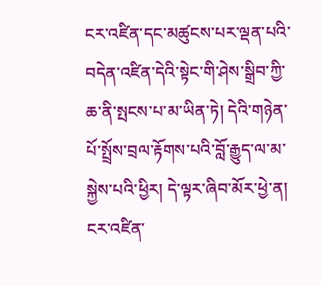ངར་འཛིན་དང་མཚུངས་པར་ལྡན་པའི་བདེན་འཛིན་དེའི་སྟེང་གི་ཤེས་སྒྲིབ་ཀྱི་ཆ་ནི་སྤངས་པ་མ་ཡིན་ཏེ། དེའི་གཉེན་པོ་སྤྲོས་བྲལ་རྟོགས་པའི་བློ་རྒྱུད་ལ་མ་སྐྱེས་པའི་ཕྱིར། དེ་ལྟར་ཞིབ་མོར་ཕྱེ་ན། ངར་འཛིན་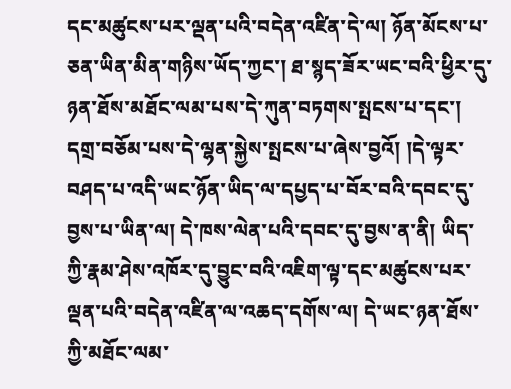དང་མཚུངས་པར་ལྡན་པའི་བདེན་འཛིན་དེ་ལ། ཉོན་མོངས་པ་ཅན་ཡིན་མིན་གཉིས་ཡོད་ཀྱང་། ཐ་སྙད་ཟོར་ཡང་བའི་ཕྱིར་དུ་ཉན་ཐོས་མཐོང་ལམ་པས་དེ་ཀུན་བཏགས་སྤངས་པ་དང་། དགྲ་བཅོམ་པས་དེ་ལྷན་སྐྱེས་སྤངས་པ་ཞེས་བྱའོ། །དེ་ལྟར་བཤད་པ་འདི་ཡང་ཉོན་ཡིད་ལ་དཔྱད་པ་བོར་བའི་དབང་དུ་བྱས་པ་ཡིན་ལ། དེ་ཁས་ལེན་པའི་དབང་དུ་བྱས་ན་ནི། ཡིད་ཀྱི་རྣམ་ཤེས་འཁོར་དུ་བྱུང་བའི་འཇིག་ལྟ་དང་མཚུངས་པར་ལྡན་པའི་བདེན་འཛིན་ལ་འཆད་དགོས་ལ། དེ་ཡང་ཉན་ཐོས་ཀྱི་མཐོང་ལམ་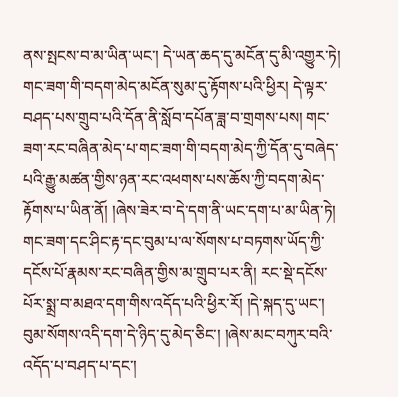ནས་སྤངས་བ་མ་ཡིན་ཡང་། དེ་ཡན་ཆད་དུ་མངོན་དུ་མི་འགྱུར་ཏེ། གང་ཟག་གི་བདག་མེད་མངོན་སུམ་དུ་རྟོགས་པའི་ཕྱིར། དེ་ལྟར་བཤད་པས་གྲུབ་པའི་དོན་ནི་སློབ་དཔོན་ཟླ་བ་གྲགས་པས། གང་ཟག་རང་བཞིན་མེད་པ་གང་ཟག་གི་བདག་མེད་ཀྱི་དོན་དུ་བཞེད་པའི་རྒྱུ་མཚན་གྱིས་ཉན་རང་འཕགས་པས་ཆོས་ཀྱི་བདག་མེད་རྟོགས་པ་ཡིན་ནོ། །ཞེས་ཟེར་བ་དེ་དག་ནི་ཡང་དག་པ་མ་ཡིན་ཏེ། གང་ཟག་དང་ཤིང་རྟ་དང་བུམ་པ་ལ་སོགས་པ་བཏགས་ཡོད་ཀྱི་དངོས་པོ་རྣམས་རང་བཞིན་གྱིས་མ་གྲུབ་པར་ནི། རང་སྡེ་དངོས་པོར་སྨྲ་བ་མཐའ་དག་གིས་འདོད་པའི་ཕྱིར་རོ། །དེ་སྐད་དུ་ཡང་། བུམ་སོགས་འདི་དག་དེ་ཉིད་དུ་མེད་ཅིང་། །ཞེས་མང་བཀུར་བའི་འདོད་པ་བཤད་པ་དང་།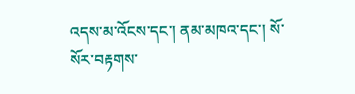འདས་མ་འོངས་དང་། ནམ་མཁའ་དང་། སོ་སོར་བརྟགས་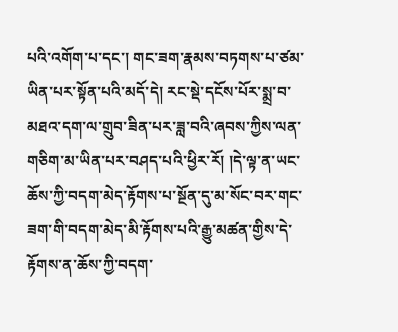པའི་འགོག་པ་དང་། གང་ཟག་རྣམས་བཏགས་པ་ཙམ་ཡིན་པར་སྟོན་པའི་མདོ་དེ། རང་སྡེ་དངོས་པོར་སྨྲ་བ་མཐའ་དག་ལ་གྲུབ་ཟིན་པར་ཟླ་བའི་ཞབས་ཀྱིས་ལན་གཅིག་མ་ཡིན་པར་བཤད་པའི་ཕྱིར་རོ། །དེ་ལྟ་ན་ཡང་ཆོས་ཀྱི་བདག་མེད་རྟོགས་པ་སྔོན་དུ་མ་སོང་བར་གང་ཟག་གི་བདག་མེད་མི་རྟོགས་པའི་རྒྱུ་མཚན་གྱིས་དེ་རྟོགས་ན་ཆོས་ཀྱི་བདག་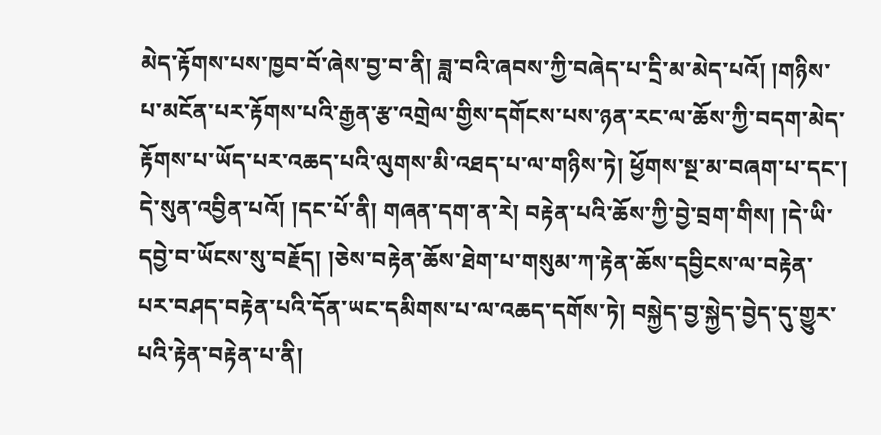མེད་རྟོགས་པས་ཁྱབ་བོ་ཞེས་བྱ་བ་ནི། ཟླ་བའི་ཞབས་ཀྱི་བཞེད་པ་དྲི་མ་མེད་པའོ། །གཉིས་པ་མངོན་པར་རྟོགས་པའི་རྒྱན་རྩ་འགྲེལ་གྱིས་དགོངས་པས་ཉན་རང་ལ་ཆོས་ཀྱི་བདག་མེད་རྟོགས་པ་ཡོད་པར་འཆད་པའི་ལུགས་མི་འཐད་པ་ལ་གཉིས་ཏེ། ཕྱོགས་སྔ་མ་བཞག་པ་དང་། དེ་སུན་འབྱིན་པའོ། །དང་པོ་ནི། གཞན་དག་ན་རེ། བརྟེན་པའི་ཆོས་ཀྱི་བྱེ་བྲག་གིས། །དེ་ཡི་དབྱེ་བ་ཡོངས་སུ་བརྗོད། །ཅེས་བརྟེན་ཆོས་ཐེག་པ་གསུམ་ཀ་རྟེན་ཆོས་དབྱིངས་ལ་བརྟེན་པར་བཤད་བརྟེན་པའི་དོན་ཡང་དམིགས་པ་ལ་འཆད་དགོས་ཏེ། བསྐྱེད་བྱ་སྐྱེད་བྱེད་དུ་གྱུར་པའི་རྟེན་བརྟེན་པ་ནི།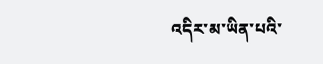འདིར་མ་ཡིན་པའི་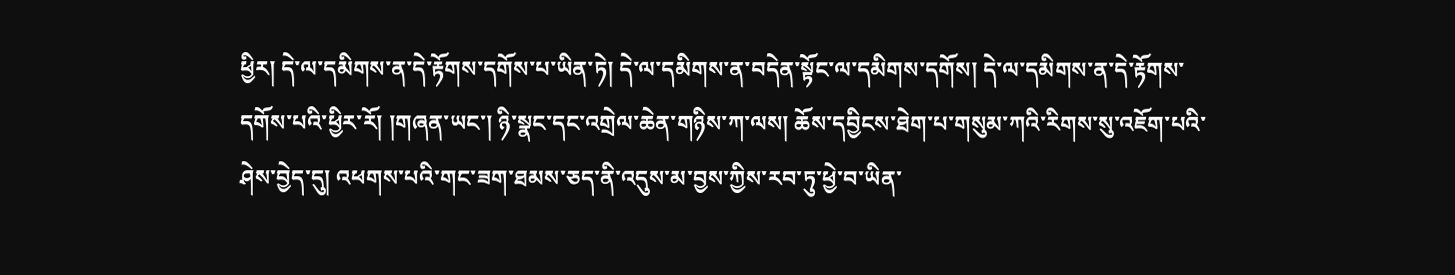ཕྱིར། དེ་ལ་དམིགས་ན་དེ་རྟོགས་དགོས་པ་ཡིན་ཏེ། དེ་ལ་དམིགས་ན་བདེན་སྟོང་ལ་དམིགས་དགོས། དེ་ལ་དམིགས་ན་དེ་རྟོགས་དགོས་པའི་ཕྱིར་རོ། །གཞན་ཡང་། ཉི་སྣང་དང་འགྲེལ་ཆེན་གཉིས་ཀ་ལས། ཆོས་དབྱིངས་ཐེག་པ་གསུམ་ཀའི་རིགས་སུ་འཇོག་པའི་ཤེས་བྱེད་དུ། འཕགས་པའི་གང་ཟག་ཐམས་ཅད་ནི་འདུས་མ་བྱས་ཀྱིས་རབ་ཏུ་ཕྱེ་བ་ཡིན་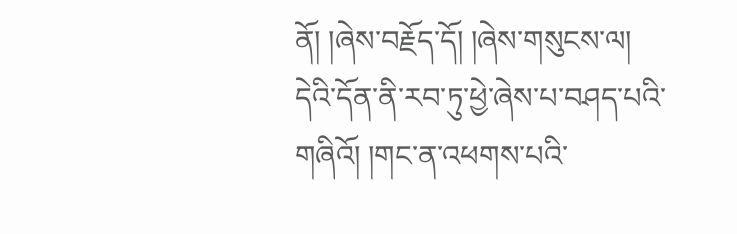ནོ། །ཞེས་བརྗོད་དོ། །ཞེས་གསུངས་ལ། དེའི་དོན་ནི་རབ་ཏུ་ཕྱེ་ཞེས་པ་བཤད་པའི་གཞིའོ། །གང་ན་འཕགས་པའི་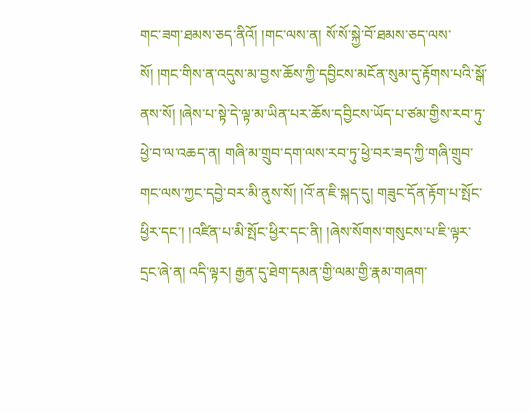གང་ཟག་ཐམས་ཅད་ནིའོ། །གང་ལས་ན། སོ་སོ་སྐྱེ་བོ་ཐམས་ཅད་ལས་སོ། །གང་གིས་ན་འདུས་མ་བྱས་ཆོས་ཀྱི་དབྱིངས་མངོན་སུམ་དུ་རྟོགས་པའི་སྒོ་ནས་སོ། །ཞེས་པ་སྟེ་དེ་ལྟ་མ་ཡིན་པར་ཆོས་དབྱིངས་ཡོད་པ་ཙམ་གྱིས་རབ་ཏུ་ཕྱེ་བ་ལ་འཆད་ན། གཞི་མ་གྲུབ་དག་ལས་རབ་ཏུ་ཕྱེ་བར་ཟད་ཀྱི་གཞི་གྲུབ་གང་ལས་ཀྱང་དབྱེ་བར་མི་ནུས་སོ། །འོ་ན་ཇི་སྐད་དུ། གཟུང་དོན་རྟོག་པ་སྤོང་ཕྱིར་དང་། །འཛིན་པ་མི་སྤོང་ཕྱིར་དང་ནི། །ཞེས་སོགས་གསུངས་པ་ཇི་ལྟར་དྲང་ཞེ་ན། འདི་ལྟར། རྒྱན་དུ་ཐེག་དམན་གྱི་ལམ་གྱི་རྣམ་གཞག་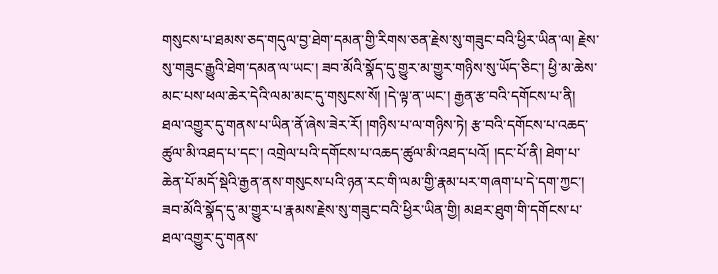གསུངས་པ་ཐམས་ཅད་གདུལ་བྱ་ཐེག་དམན་གྱི་རིགས་ཅན་རྗེས་སུ་གཟུང་བའི་ཕྱིར་ཡིན་ལ། རྗེས་སུ་གཟུང་རྒྱུའི་ཐེག་དམན་ལ་ཡང་། ཟབ་མོའི་སྣོད་དུ་གྱུར་མ་གྱུར་གཉིས་སུ་ཡོད་ཅིང་། ཕྱི་མ་ཆེས་མང་པས་ཕལ་ཆེར་དེའི་ལམ་མང་དུ་གསུངས་སོ། །དེ་ལྟ་ན་ཡང་། རྒྱན་རྩ་བའི་དགོངས་པ་ནི། ཐལ་འགྱུར་དུ་གནས་པ་ཡིན་ནོ་ཞེས་ཟེར་རོ། །གཉིས་པ་ལ་གཉིས་ཏེ། རྩ་བའི་དགོངས་པ་འཆད་ཚུལ་མི་འཐད་པ་དང་། འགྲེལ་པའི་དགོངས་པ་འཆད་ཚུལ་མི་འཐད་པའོ། །དང་པོ་ནི། ཐེག་པ་ཆེན་པོ་མདོ་སྡེའི་རྒྱན་ནས་གསུངས་པའི་ཉན་རང་གི་ལམ་གྱི་རྣམ་པར་གཞག་པ་དེ་དག་ཀྱང་། ཟབ་མོའི་སྣོད་དུ་མ་གྱུར་པ་རྣམས་རྗེས་སུ་གཟུང་བའི་ཕྱིར་ཡིན་གྱི། མཐར་ཐུག་གི་དགོངས་པ་ཐལ་འགྱུར་དུ་གནས་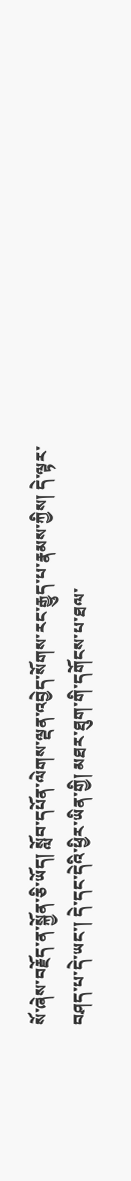སོ་ཞེས་བརྗོད་ན་སྐྱོན་ཅི་ཡོད། སློབ་དཔོན་ལེགས་ལྡན་འབྱེད་སོགས་རང་རྒྱུད་པ་རྣམས་ཀྱིས། དེ་ལྟར་བཤད་པ་དེ་ཡང་། དེ་དང་དེའི་ཕྱིར་ཡིན་གྱི། མཐར་ཐུག་གི་དགོངས་པ་ཐལ་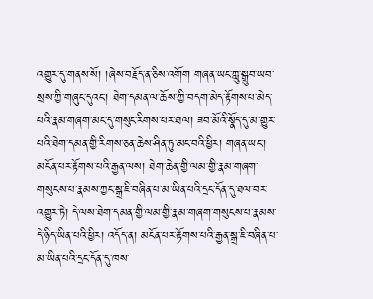འགྱུར་དུ་གནས་སོ། །ཞེས་བརྗོད་ན་ཅིས་འགོག གཞན་ཡང་ཀླུ་སྒྲུབ་ཡབ་སྲས་ཀྱི་གཞུང་དུའང་། ཐེག་དམན་ལ་ཆོས་ཀྱི་བདག་མེད་རྟོགས་པ་མེད་པའི་རྣམ་གཞག་མང་དུ་གསུང་རིགས་པར་ཐལ། ཟབ་མོའི་སྣོད་དུ་མ་གྱུར་པའི་ཐེག་དམན་གྱི་རིགས་ཅན་ཆེས་ཤིན་ཏུ་མང་བའི་ཕྱིར། གཞན་ཡང་། མངོན་པར་རྟོགས་པའི་རྒྱན་ལས། ཐེག་ཆེན་གྱི་ལམ་གྱི་རྣམ་གཞག་གསུངས་པ་རྣམས་ཀྱང་སྒྲ་ཇི་བཞིན་པ་མ་ཡིན་པའི་དྲང་དོན་དུ་ཐལ་བར་འགྱུར་ཏེ། དེ་ལས་ཐེག་དམན་གྱི་ལམ་གྱི་རྣམ་གཞག་གསུངས་པ་རྣམས་དེ་ཉིད་ཡིན་པའི་ཕྱིར། འདོད་ན། མངོན་པར་རྟོགས་པའི་རྒྱན་སྒྲ་ཇི་བཞིན་པ་མ་ཡིན་པའི་དྲང་དོན་དུ་ཁས་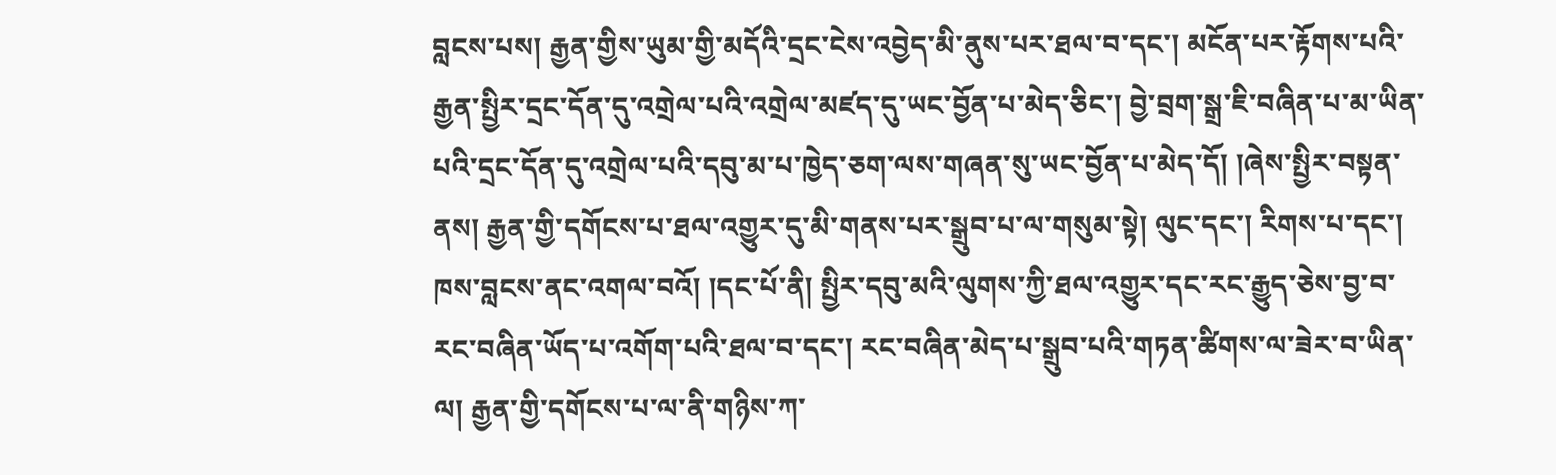བླངས་པས། རྒྱན་གྱིས་ཡུམ་གྱི་མདོའི་དྲང་ངེས་འབྱེད་མི་ནུས་པར་ཐལ་བ་དང་། མངོན་པར་རྟོགས་པའི་རྒྱན་སྤྱིར་དྲང་དོན་དུ་འགྲེལ་པའི་འགྲེལ་མཛད་དུ་ཡང་བྱོན་པ་མེད་ཅིང་། བྱེ་བྲག་སྒྲ་ཇི་བཞིན་པ་མ་ཡིན་པའི་དྲང་དོན་དུ་འགྲེལ་པའི་དབུ་མ་པ་ཁྱེད་ཅག་ལས་གཞན་སུ་ཡང་བྱོན་པ་མེད་དོ། །ཞེས་སྤྱིར་བསྟན་ནས། རྒྱན་གྱི་དགོངས་པ་ཐལ་འགྱུར་དུ་མི་གནས་པར་སྒྲུབ་པ་ལ་གསུམ་སྟེ། ལུང་དང་། རིགས་པ་དང་། ཁས་བླངས་ནང་འགལ་བའོ། །དང་པོ་ནི། སྤྱིར་དབུ་མའི་ལུགས་ཀྱི་ཐལ་འགྱུར་དང་རང་རྒྱུད་ཅེས་བྱ་བ་རང་བཞིན་ཡོད་པ་འགོག་པའི་ཐལ་བ་དང་། རང་བཞིན་མེད་པ་སྒྲུབ་པའི་གཏན་ཚིགས་ལ་ཟེར་བ་ཡིན་ལ། རྒྱན་གྱི་དགོངས་པ་ལ་ནི་གཉིས་ཀ་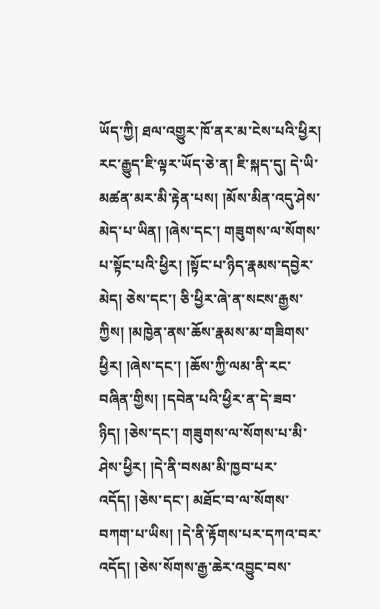ཡོད་ཀྱི། ཐལ་འགྱུར་ཁོ་ནར་མ་ངེས་པའི་ཕྱིར། རང་རྒྱུད་ཇི་ལྟར་ཡོད་ཅེ་ན། ཇི་སྐད་དུ། དེ་ཡི་མཚན་མར་མི་རྟེན་པས། །མོས་མིན་འདུ་ཤེས་མེད་པ་ཡིན། །ཞེས་དང་། གཟུགས་ལ་སོགས་པ་སྟོང་པའི་ཕྱིར། །སྟོང་པ་ཉིད་རྣམས་དབྱེར་མེད། ཅེས་དང་། ཅི་ཕྱིར་ཞེ་ན་སངས་རྒྱས་ཀྱིས། །མཁྱེན་ནས་ཆོས་རྣམས་མ་གཟིགས་ཕྱིར། །ཞེས་དང་། །ཆོས་ཀྱི་ལམ་ནི་རང་བཞིན་གྱིས། །དབེན་པའི་ཕྱིར་ན་དེ་ཟབ་ཉིད། །ཅེས་དང་། གཟུགས་ལ་སོགས་པ་མི་ཤེས་ཕྱིར། །དེ་ནི་བསམ་མི་ཁྱབ་པར་འདོད། །ཅེས་དང་། མཐོང་བ་ལ་སོགས་བཀག་པ་ཡིས། །དེ་ནི་རྟོགས་པར་དཀའ་བར་འདོད། །ཅེས་སོགས་རྒྱ་ཆེར་འབྱུང་བས་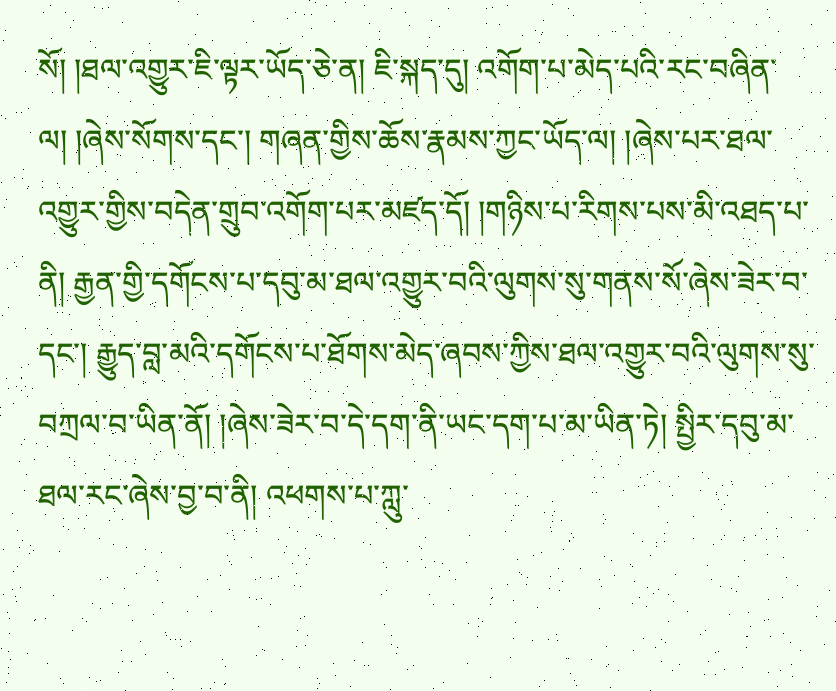སོ། །ཐལ་འགྱུར་ཇི་ལྟར་ཡོད་ཅེ་ན། ཇི་སྐད་དུ། འགོག་པ་མེད་པའི་རང་བཞིན་ལ། །ཞེས་སོགས་དང་། གཞན་གྱིས་ཆོས་རྣམས་ཀྱང་ཡོད་ལ། །ཞེས་པར་ཐལ་འགྱུར་གྱིས་བདེན་གྲུབ་འགོག་པར་མཛད་དོ། །གཉིས་པ་རིགས་པས་མི་འཐད་པ་ནི། རྒྱན་གྱི་དགོངས་པ་དབུ་མ་ཐལ་འགྱུར་བའི་ལུགས་སུ་གནས་སོ་ཞེས་ཟེར་བ་དང་། རྒྱུད་བླ་མའི་དགོངས་པ་ཐོགས་མེད་ཞབས་ཀྱིས་ཐལ་འགྱུར་བའི་ལུགས་སུ་བཀྲལ་བ་ཡིན་ནོ། །ཞེས་ཟེར་བ་དེ་དག་ནི་ཡང་དག་པ་མ་ཡིན་ཏེ། སྤྱིར་དབུ་མ་ཐལ་རང་ཞེས་བྱ་བ་ནི། འཕགས་པ་ཀླུ་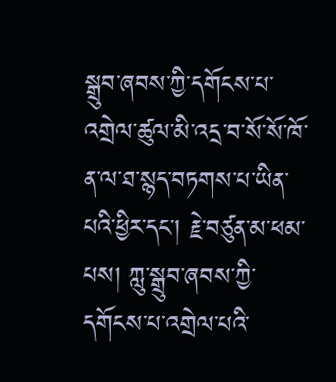སྒྲུབ་ཞབས་ཀྱི་དགོངས་པ་འགྲེལ་ཚུལ་མི་འདྲ་བ་སོ་སོ་ཁོ་ན་ལ་ཐ་སྙད་བཏགས་པ་ཡིན་པའི་ཕྱིར་དང་། རྗེ་བཙུན་མ་ཕམ་པས། ཀླུ་སྒྲུབ་ཞབས་ཀྱི་དགོངས་པ་འགྲེལ་པའི་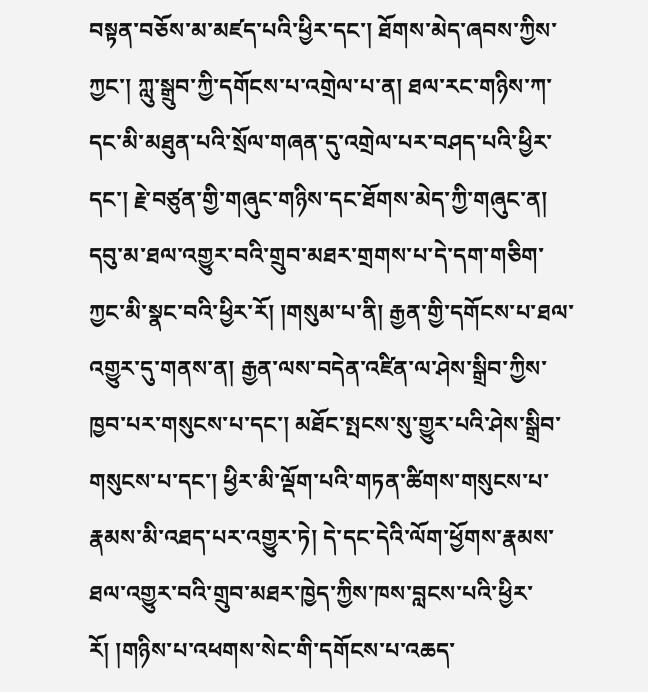བསྟན་བཅོས་མ་མཛད་པའི་ཕྱིར་དང་། ཐོགས་མེད་ཞབས་ཀྱིས་ཀྱང་། ཀླུ་སྒྲུབ་ཀྱི་དགོངས་པ་འགྲེལ་པ་ན། ཐལ་རང་གཉིས་ཀ་དང་མི་མཐུན་པའི་སྲོལ་གཞན་དུ་འགྲེལ་པར་བཤད་པའི་ཕྱིར་དང་། རྗེ་བཙུན་གྱི་གཞུང་གཉིས་དང་ཐོགས་མེད་ཀྱི་གཞུང་ན། དབུ་མ་ཐལ་འགྱུར་བའི་གྲུབ་མཐར་གྲགས་པ་དེ་དག་གཅིག་ཀྱང་མི་སྣང་བའི་ཕྱིར་རོ། །གསུམ་པ་ནི། རྒྱན་གྱི་དགོངས་པ་ཐལ་འགྱུར་དུ་གནས་ན། རྒྱན་ལས་བདེན་འཛིན་ལ་ཤེས་སྒྲིབ་ཀྱིས་ཁྱབ་པར་གསུངས་པ་དང་། མཐོང་སྤངས་སུ་གྱུར་པའི་ཤེས་སྒྲིབ་གསུངས་པ་དང་། ཕྱིར་མི་ལྡོག་པའི་གཏན་ཚིགས་གསུངས་པ་རྣམས་མི་འཐད་པར་འགྱུར་ཏེ། དེ་དང་དེའི་ལོག་ཕྱོགས་རྣམས་ཐལ་འགྱུར་བའི་གྲུབ་མཐར་ཁྱེད་ཀྱིས་ཁས་བླངས་པའི་ཕྱིར་རོ། །གཉིས་པ་འཕགས་སེང་གི་དགོངས་པ་འཆད་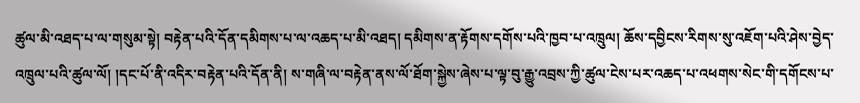ཚུལ་མི་འཐད་པ་ལ་གསུམ་སྟེ། བརྟེན་པའི་དོན་དམིགས་པ་ལ་འཆད་པ་མི་འཐད། དམིགས་ན་རྟོགས་དགོས་པའི་ཁྱབ་པ་འཁྲུལ། ཆོས་དབྱིངས་རིགས་སུ་འཇོག་པའི་ཤེས་བྱེད་འཁྲུལ་པའི་ཚུལ་ལོ། །དང་པོ་ནི་འདིར་བརྟེན་པའི་དོན་ནི། ས་གཞི་ལ་བརྟེན་ནས་ལོ་ཐོག་སྐྱེས་ཞེས་པ་ལྟ་བུ་རྒྱུ་འབྲས་ཀྱི་ཚུལ་ངེས་པར་འཆད་པ་འཕགས་སེང་གི་དགོངས་པ་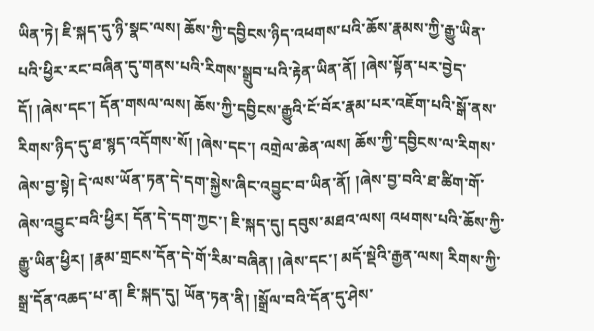ཡིན་ཏེ། ཇི་སྐད་དུ་ཉི་སྣང་ལས། ཆོས་ཀྱི་དབྱིངས་ཉིད་འཕགས་པའི་ཆོས་རྣམས་ཀྱི་རྒྱུ་ཡིན་པའི་ཕྱིར་རང་བཞིན་དུ་གནས་པའི་རིགས་སྒྲུབ་པའི་རྟེན་ཡིན་ནོ། །ཞེས་སྟོན་པར་བྱེད་དོ། །ཞེས་དང་། དོན་གསལ་ལས། ཆོས་ཀྱི་དབྱིངས་རྒྱུའི་ངོ་བོར་རྣམ་པར་འཇོག་པའི་སྒོ་ནས་རིགས་ཉིད་དུ་ཐ་སྙད་འདོགས་སོ། །ཞེས་དང་། འགྲེལ་ཆེན་ལས། ཆོས་ཀྱི་དབྱིངས་ལ་རིགས་ཞེས་བྱ་སྟེ། དེ་ལས་ཡོན་ཏན་དེ་དག་སྐྱེས་ཞིང་འབྱུང་བ་ཡིན་ནོ། །ཞེས་བྱ་བའི་ཐ་ཚིག་གོ་ཞེས་འབྱུང་བའི་ཕྱིར། དོན་དེ་དག་ཀྱང་། ཇི་སྐད་དུ། དབུས་མཐའ་ལས། འཕགས་པའི་ཆོས་ཀྱི་རྒྱུ་ཡིན་ཕྱིར། །རྣམ་གྲངས་དོན་དེ་གོ་རིམ་བཞིན། །ཞེས་དང་། མདོ་སྡེའི་རྒྱན་ལས། རིགས་ཀྱི་སྒྲ་དོན་འཆད་པ་ན། ཇི་སྐད་དུ། ཡོན་ཏན་ནི། །སྒྲོལ་བའི་དོན་དུ་ཤེས་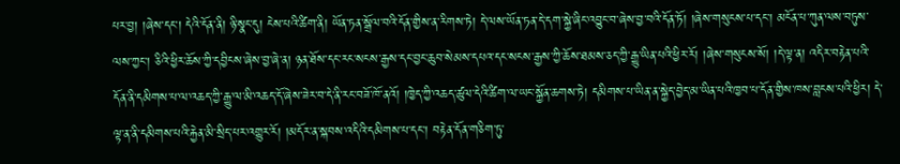པར་བྱ། །ཞེས་དང་། དེའི་དོན་ནི། ཉི་སྣང་དུ། ངེས་པའི་ཚིག་ནི། ཡོན་ཏན་སྒྲོལ་བའི་དོན་གྱིས་ན་རིགས་ཏེ། དེ་ལས་ཡོན་ཏན་དེ་དག་སྐྱེ་ཞིང་འབྱུང་བ་ཞེས་བྱ་བའི་དོན་ཏོ། །ཞེས་གསུངས་པ་དང་། མངོན་པ་ཀུན་ལས་བཏུས་ལས་ཀྱང་། ཅིའི་ཕྱིར་ཆོས་ཀྱི་དབྱིངས་ཞེས་བྱ་ཞེ་ན། ཉན་ཐོས་དང་རང་སངས་རྒྱས་དང་བྱང་ཆུབ་སེམས་དཔའ་དང་སངས་རྒྱས་ཀྱི་ཆོས་ཐམས་ཅད་ཀྱི་རྒྱུ་ཡིན་པའི་ཕྱིར་རོ། །ཞེས་གསུངས་སོ། །དེ་ལྟ་ན། འདིར་བརྟེན་པའི་དོན་ནི་དམིགས་པ་ལ་འཆད་ཀྱི་རྒྱུ་ལ་མི་འཆད་དོ་ཞེས་ཟེར་བ་དེ་ནི་རང་བཟོ་ཁོ་ནའོ། །ཁྱེད་ཀྱི་འཆད་ཚུལ་དེའི་ཚིག་ལ་ཡང་སྐྱོན་ཆགས་ཏེ། དམིགས་པ་ཡིན་ན་སྐྱེད་བྱེད་མ་ཡིན་པའི་ཁྱབ་པ་དོན་གྱིས་ཁས་བླངས་པའི་ཕྱིར། དེ་ལྟ་ན་ནི་དམིགས་པའི་རྐྱེན་མི་སྲིད་པར་འགྱུར་རོ། །མདོར་ན་སྐབས་འདིའི་དམིགས་པ་དང་། བརྟེན་དོན་གཅིག་ཏུ་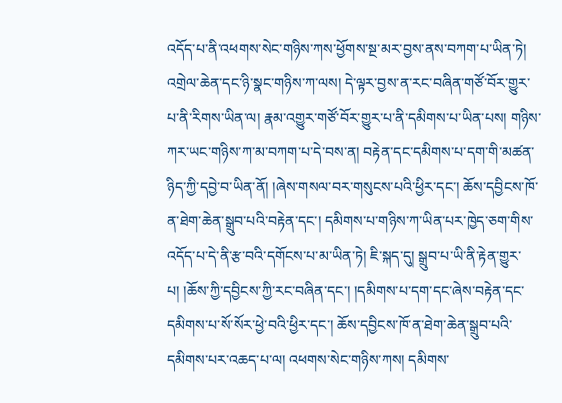འདོད་པ་ནི་འཕགས་སེང་གཉིས་ཀས་ཕྱོགས་སྔ་མར་བྱས་ནས་བཀག་པ་ཡིན་ཏེ། འགྲེལ་ཆེན་དང་ཉི་སྣང་གཉིས་ཀ་ལས། དེ་ལྟར་བྱས་ན་རང་བཞིན་གཙོ་བོར་གྱུར་པ་ནི་རིགས་ཡིན་ལ། རྣམ་འགྱུར་གཙོ་བོར་གྱུར་པ་ནི་དམིགས་པ་ཡིན་པས། གཉིས་ཀར་ཡང་གཉིས་ཀ་མ་བཀག་པ་དེ་བས་ན། བརྟེན་དང་དམིགས་པ་དག་གི་མཚན་ཉིད་ཀྱི་དབྱེ་བ་ཡིན་ནོ། །ཞེས་གསལ་བར་གསུངས་པའི་ཕྱིར་དང་། ཆོས་དབྱིངས་ཁོ་ན་ཐེག་ཆེན་སྒྲུབ་པའི་བརྟེན་དང་། དམིགས་པ་གཉིས་ཀ་ཡིན་པར་ཁྱེད་ཅག་གིས་འདོད་པ་དེ་ནི་རྩ་བའི་དགོངས་པ་མ་ཡིན་ཏེ། ཇི་སྐད་དུ། སྒྲུབ་པ་ཡི་ནི་རྟེན་གྱུར་པ། །ཆོས་ཀྱི་དབྱིངས་ཀྱི་རང་བཞིན་དང་། །དམིགས་པ་དག་དང་ཞེས་བརྟེན་དང་དམིགས་པ་སོ་སོར་ཕྱེ་བའི་ཕྱིར་དང་། ཆོས་དབྱིངས་ཁོ་ན་ཐེག་ཆེན་སྒྲུབ་པའི་དམིགས་པར་འཆད་པ་ལ། འཕགས་སེང་གཉིས་ཀས། དམིགས་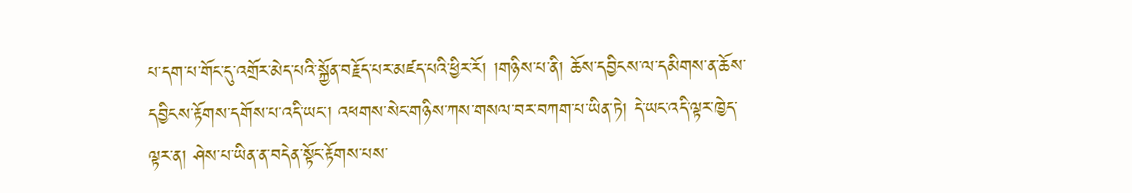པ་དག་པ་གོང་དུ་འགྲོར་མེད་པའི་སྐྱོན་བརྗོད་པར་མཛད་པའི་ཕྱིར་རོ། །གཉིས་པ་ནི། ཆོས་དབྱིངས་ལ་དམིགས་ན་ཆོས་དབྱིངས་རྟོགས་དགོས་པ་འདི་ཡང་། འཕགས་སེང་གཉིས་ཀས་གསལ་བར་བཀག་པ་ཡིན་ཏེ། དེ་ཡང་འདི་ལྟར་ཁྱེད་ལྟར་ན། ཤེས་པ་ཡིན་ན་བདེན་སྟོང་རྟོགས་པས་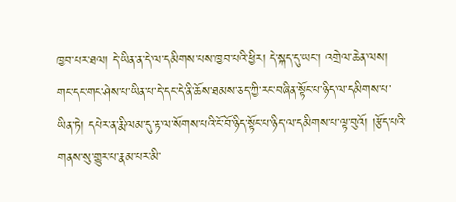ཁྱབ་པར་ཐལ། དེ་ཡིན་ན་དེ་ལ་དམིགས་པས་ཁྱབ་པའི་ཕྱིར། དེ་སྐད་དུ་ཡང་། འགྲེལ་ཆེན་ལས། གང་དང་གང་ཤེས་པ་ཡིན་པ་དེ་དང་དེ་ནི་ཆོས་ཐམས་ཅད་ཀྱི་རང་བཞིན་སྟོང་པ་ཉིད་ལ་དམིགས་པ་ཡིན་ཏེ། དཔེར་ན་རྨི་ལམ་དུ་རྟ་ལ་སོགས་པའི་ངོ་བོ་ཉིད་སྟོང་པ་ཉིད་ལ་དམིགས་པ་ལྟ་བུའོ། །རྩོད་པའི་གནས་སུ་གྱུར་པ་རྣམ་པར་མི་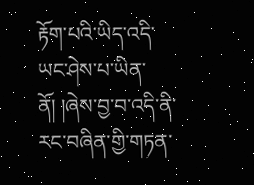རྟོག་པའི་ཡིད་འདི་ཡང་ཤེས་པ་ཡིན་ནོ། །ཞེས་བྱ་བ་འདི་ནི་རང་བཞིན་གྱི་གཏན་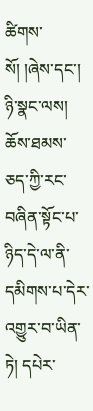ཚིགས་སོ། །ཞེས་དང་། ཉི་སྣང་ལས། ཆོས་ཐམས་ཅད་ཀྱི་རང་བཞིན་སྟོང་པ་ཉིད་དེ་ལ་ནི་དམིགས་པ་དེར་འགྱུར་བ་ཡིན་ཏེ། དཔེར་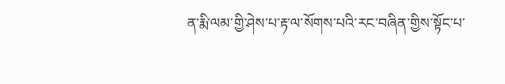ན་རྨི་ལམ་གྱི་ཤེས་པ་རྟ་ལ་སོགས་པའི་རང་བཞིན་གྱིས་སྟོང་པ་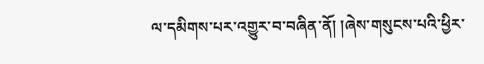ལ་དམིགས་པར་འགྱུར་བ་བཞིན་ནོ། །ཞེས་གསུངས་པའི་ཕྱིར་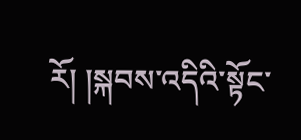རོ། །སྐབས་འདིའི་སྟོང་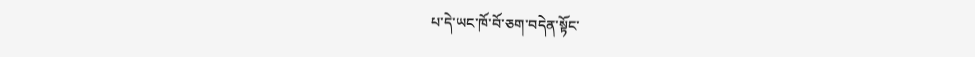པ་དེ་ཡང་ཁོ་བོ་ཅག་བདེན་སྟོང་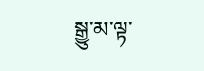སྒྱུ་མ་ལྟ་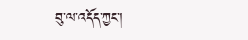བུ་ལ་འདོད་ཀྱང་།